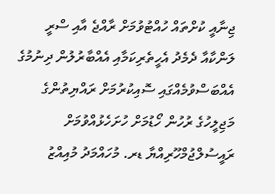ޖިނާއީ ކުށްތައް ހުއްޓުވުމަށް ރާއްޖެ އާއި ސްރީ ލަންކާއާ ދެމެދު އެހީތެރިކަމާއި އެއްބާރުލުން ދިނުމުގެ އެއްބަސްވުމެއްގައި ސޮއިކުރުމަށް ރައްޔިތުންގެ މަޖިލީހުގެ ރުހުން ހޯޑުމަށް ހުށަހެޅުއްވުމަށް ރައީސުލްޖުމްހޫރިއްޔާ ޑރ. މުހައްމަދު މުއިއްޒު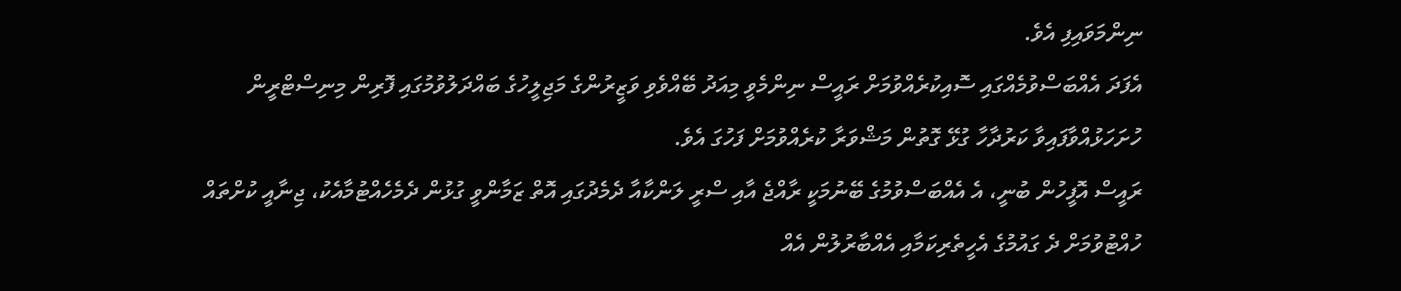ނިންމަވައިފި އެވެ.
އެފަދަ އެއްބަސްވުމެއްގައި ސޮއިކުރެއްވުމަށް ރައީސް ނިންމެވީ މިއަދު ބޭއްވެވި ވަޒީރުންގެ މަޖިލީހުގެ ބައްދަލުވުމުގައި ފޮރިން މިނިސްޓްރީން ހުށަހަޅުއްވާފައިވާ ކަރުދާހާ ގުޅޭ ގޮތުން މަޝްވަރާ ކުރެއްވުމަށް ފަހުގަ އެވެ.
ރައީސް އޮފީހުން ބުނީ، އެ އެއްބަސްވުމުގެ ބޭނުމަކީ ރާއްޖެ އާއި ސްރީ ލަންކާއާ ދެމެދުގައި އޮތް ޒަމާންވީ ގުޅުން ދެމެހެއްޓުމާއެކު، ޖިނާއީ ކުށްތައް ހުއްޓުވުމަށް ދެ ގައުމުގެ އެހީތެރިކަމާއި އެއްބާރުލުން އެއް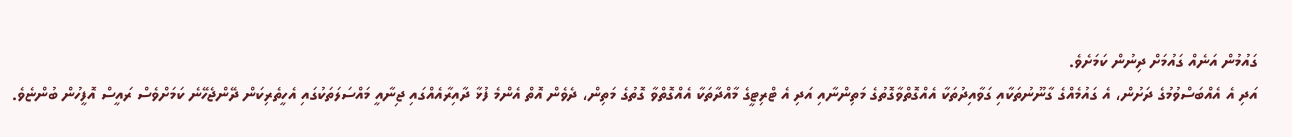ގައުމުން އަނެއް ގައުމަށް ދިނުން ކަމަށެވެ.
އަދި އެ އެއްބަސްވުމުގެ ދަށުން، އެ ގައުމެއްގެ ގާނޫނުތަކާއި ގަވާއިދުތަކާ އެއްގޮތްވާގޮތުގެ މަތިންނާއި އަދި އެ ޓްރިޓީގެ މާއްދާތަކާ އެއްގޮތްވާ ގޮތުގެ މަތިން، ދެވެން އޮތް އެންމެ ފުޅާ ދާއިރާއެއްގައި ޖިނާއީ މައްސަލަތަކުގައި އެހީތެރިކަން ދޭންޖެހޭނެ ކަމަށްވެސް ރައީސް އޮފީހުން ބުންޏެވެ.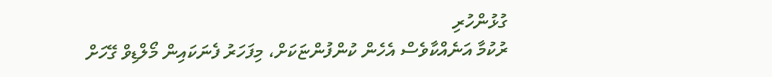ގުޅުންހުރި
ރުކުމާ އަނެއްކާވެސް އެހެން ކުންފުންޏަކަށް، މިފަހަރު ފެނަކައިން މޯލްޑިވް ގޭހަށް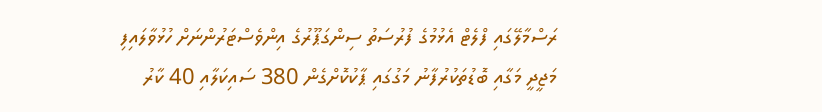ރަސްމާލޭގައި ފްލެޓް އެޅުމުގެ ފުރުސަތު ސިންގަޕޫރުގެ އިންވެސްޓަރުންނަށް ހުޅުވާލައިފި
މަޖީދީ މަގާއި ބޮޑުތަކުރުފާނު މަގުގައި ޕާކުކޮށްގެން 380 ސައިކަލާއި 40 ކާރު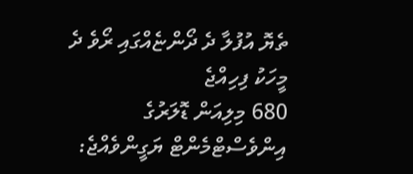ތެޔޮ އުފުލާ ދެ ދޯންޏެއްގައި ރޯވެ ދެ މީހަކު ފިހިއްޖެ
680 މިލިއަން ޑޮލަރުގެ އިންވެސްޓްމެންޓް ޔަގީންވެއްޖެ: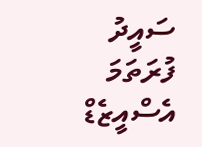ސައީދު
ފުރަތަމަ އެސްއީޒެޑް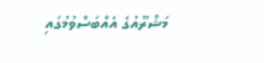މަޝްރޫއުގެ އެއްބަސްވުމުގައި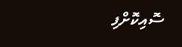ސޮއިކޮށްފި